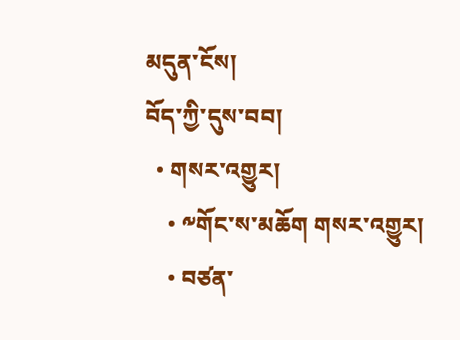མདུན་ངོས།
བོད་ཀྱི་དུས་བབ།
  • གསར་འགྱུར།
    • ༸གོང་ས་མཆོག གསར་འགྱུར།
    • བཙན་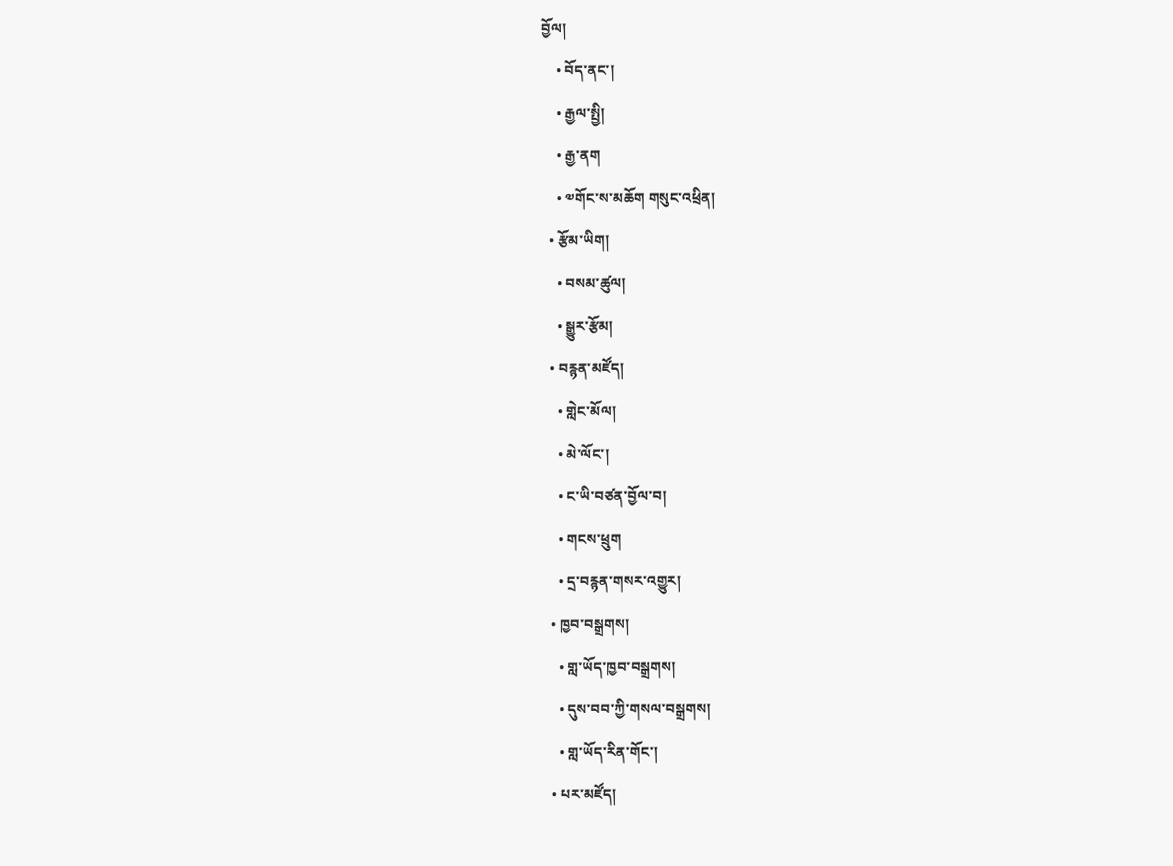བྱོལ།
    • བོད་ནང་།
    • རྒྱལ་སྤྱི།
    • རྒྱ་ནག
    • ༧གོང་ས་མཆོག གསུང་འཕྲིན།
  • རྩོམ་ཡིག།
    • བསམ་ཚུལ།
    • སྒྱུར་རྩོམ།
  • བརྙན་མཛོད།
    • གླེང་མོལ།
    • མེ་ལོང་།
    • ང་ཡི་བཙན་བྱོལ་བ།
    • གངས་ཕྲུག
    • དྲ་བརྙན་གསར་འགྱུར།
  • ཁྱབ་བསྒྲགས།
    • གླ་ཡོད་ཁྱབ་བསྒྲགས།
    • དུས་བབ་ཀྱི་གསལ་བསྒྲགས།
    • གླ་ཡོད་རིན་གོང་།
  • པར་མཛོད།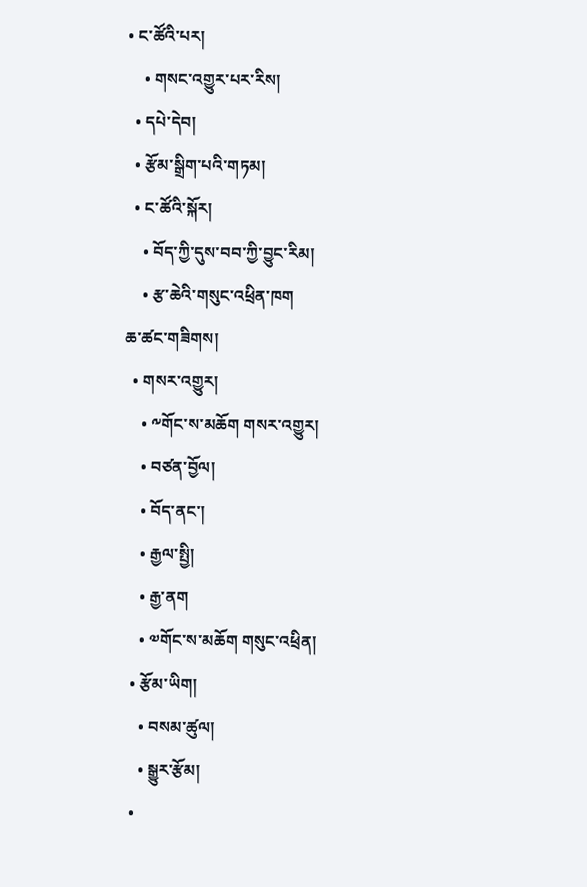• ང་ཚོའི་པར།
    • གསང་འགྱུར་པར་རིས།
  • དཔེ་དེབ།
  • རྩོམ་སྒྲིག་པའི་གཏམ།
  • ང་ཚོའི་སྐོར།
    • བོད་ཀྱི་དུས་བབ་ཀྱི་བྱུང་རིམ།
    • རྩ་ཆེའི་གསུང་འཕྲིན་ཁག
ཆ་ཚང་གཟིགས།
  • གསར་འགྱུར།
    • ༸གོང་ས་མཆོག གསར་འགྱུར།
    • བཙན་བྱོལ།
    • བོད་ནང་།
    • རྒྱལ་སྤྱི།
    • རྒྱ་ནག
    • ༧གོང་ས་མཆོག གསུང་འཕྲིན།
  • རྩོམ་ཡིག།
    • བསམ་ཚུལ།
    • སྒྱུར་རྩོམ།
  •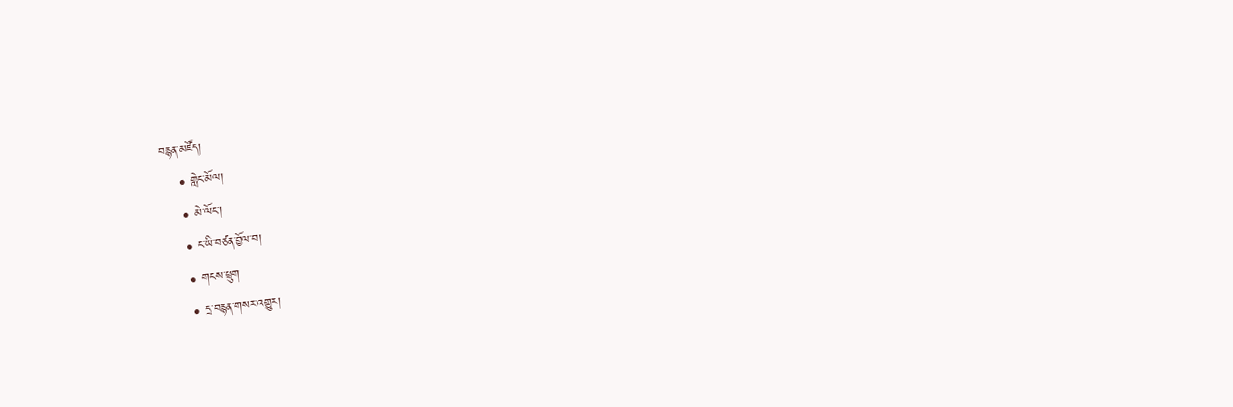བརྙན་མཛོད།
    • གླེང་མོལ།
    • མེ་ལོང་།
    • ང་ཡི་བཙན་བྱོལ་བ།
    • གངས་ཕྲུག
    • དྲ་བརྙན་གསར་འགྱུར།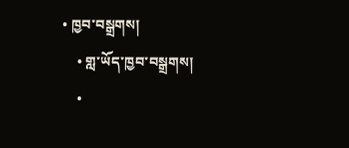• ཁྱབ་བསྒྲགས།
    • གླ་ཡོད་ཁྱབ་བསྒྲགས།
    •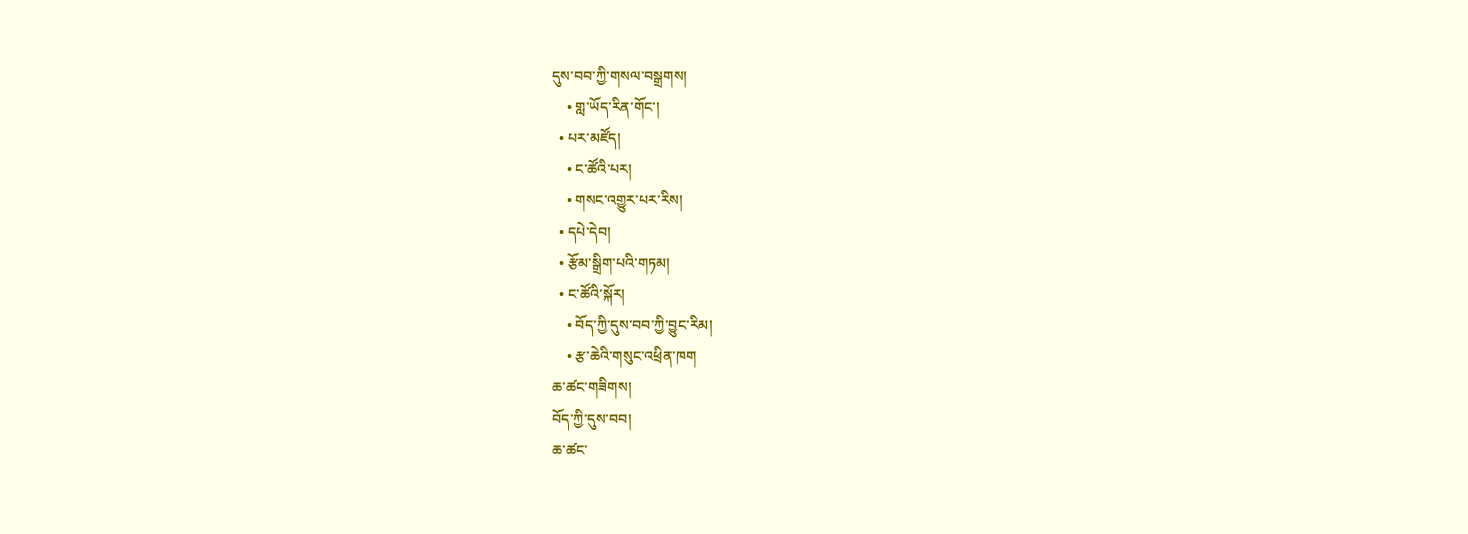དུས་བབ་ཀྱི་གསལ་བསྒྲགས།
    • གླ་ཡོད་རིན་གོང་།
  • པར་མཛོད།
    • ང་ཚོའི་པར།
    • གསང་འགྱུར་པར་རིས།
  • དཔེ་དེབ།
  • རྩོམ་སྒྲིག་པའི་གཏམ།
  • ང་ཚོའི་སྐོར།
    • བོད་ཀྱི་དུས་བབ་ཀྱི་བྱུང་རིམ།
    • རྩ་ཆེའི་གསུང་འཕྲིན་ཁག
ཆ་ཚང་གཟིགས།
བོད་ཀྱི་དུས་བབ།
ཆ་ཚང་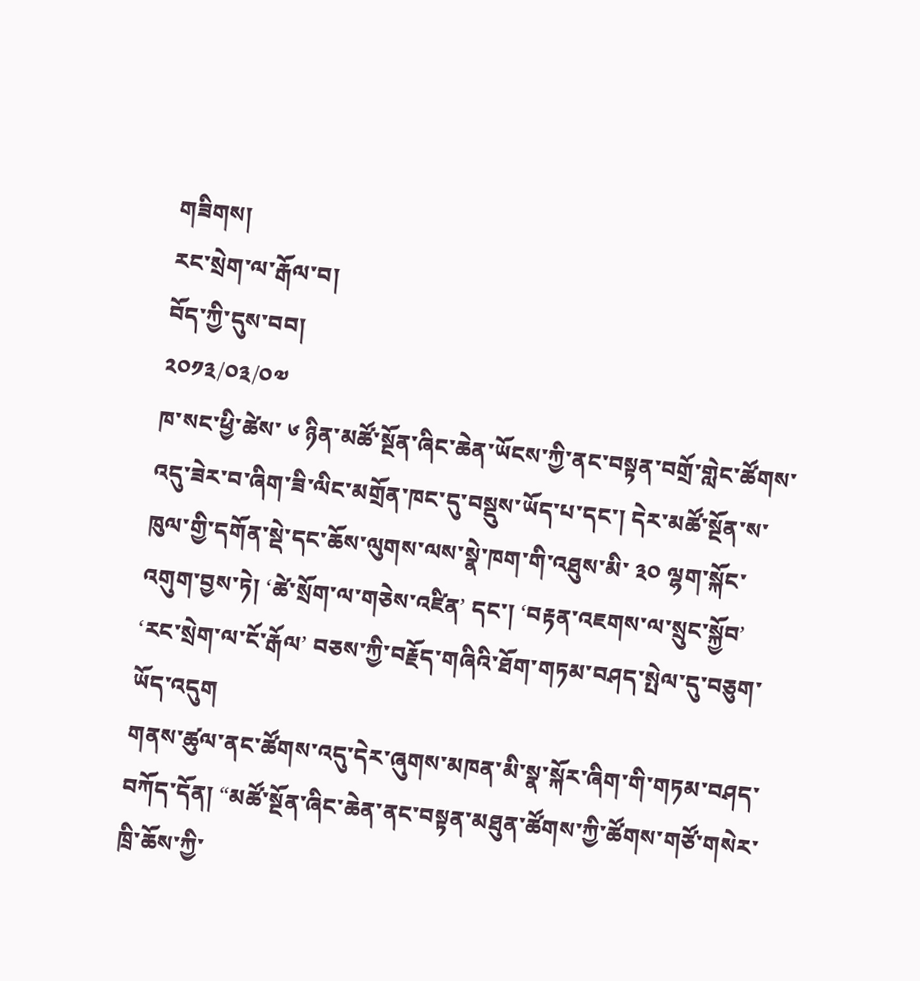གཟིགས།
རང་སྲེག་ལ་རྒོལ་བ།
བོད་ཀྱི་དུས་བབ།
༢༠༡༣/༠༣/༠༧
ཁ་སང་ཕྱི་ཚེས་ ༦ ཉིན་མཚོ་སྔོན་ཞིང་ཆེན་ཡོངས་ཀྱི་ནང་བསྟན་བགྲོ་གླེང་ཚོགས་འདུ་ཟེར་བ་ཞིག་ཟི་ལིང་མགྲོན་ཁང་དུ་བསྡུས་ཡོད་པ་དང་། དེར་མཚོ་སྔོན་ས་ཁུལ་གྱི་དགོན་སྡེ་དང་ཆོས་ལུགས་ལས་སྣེ་ཁག་གི་འཐུས་མི་ ༣༠ ལྷག་སྐོང་འགུག་བྱས་ཏེ། ‘ཚེ་སྲོག་ལ་གཅེས་འཛིན’ དང་། ‘བརྟན་འཇགས་ལ་སྲུང་སྐྱོབ’  ‘རང་སྲེག་ལ་ངོ་རྒོལ’ བཅས་ཀྱི་བརྗོད་གཞིའི་ཐོག་གཏམ་བཤད་སྤེལ་དུ་བཅུག་ཡོད་འདུག
གནས་ཚུལ་ནང་ཚོགས་འདུ་དེར་ཞུགས་མཁན་མི་སྣ་སྐོར་ཞིག་གི་གཏམ་བཤད་བཀོད་དོན། “མཚོ་སྔོན་ཞིང་ཆེན་ནང་བསྟན་མཐུན་ཚོགས་ཀྱི་ཚོགས་གཙོ་གསེར་ཁྲི་ཆོས་ཀྱི་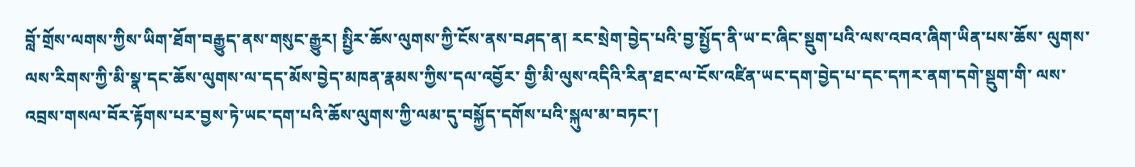བློ་གྲོས་ལགས་ཀྱིས་ཡིག་ཐོག་བརྒྱུད་ནས་གསུང་རྒྱུར། སྤྱིར་ཆོས་ལུགས་ཀྱི་ངོས་ནས་བཤད་ན། རང་སྲེག་བྱེད་པའི་བྱ་སྤྱོད་ནི་ཡ་ང་ཞིང་སྡུག་པའི་ལས་འབའ་ཞིག་ཡིན་པས་ཆོས་ ལུགས་ལས་རིགས་ཀྱི་མི་སྣ་དང་ཆོས་ལུགས་ལ་དད་མོས་བྱེད་མཁན་རྣམས་ཀྱིས་དལ་འབྱོར་ གྱི་མི་ལུས་འདིའི་རིན་ཐང་ལ་ངོས་འཛིན་ཡང་དག་བྱེད་པ་དང་དཀར་ནག་དགེ་སྡུག་གི་ ལས་འབྲས་གསལ་བོར་རྟོགས་པར་བྱས་ཏེ་ཡང་དག་པའི་ཆོས་ལུགས་ཀྱི་ལམ་དུ་བསྐྱོད་དགོས་པའི་སྐུལ་མ་བཏང་།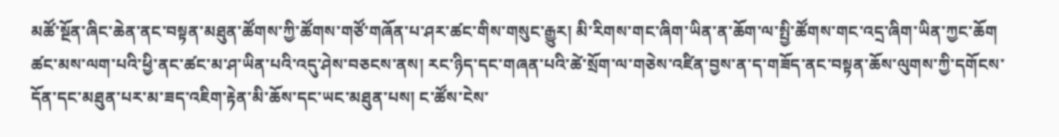མཚོ་སྔོན་ཞིང་ཆེན་ནང་བསྟན་མཐུན་ཚོགས་ཀྱི་ཚོགས་གཙོ་གཞོན་པ་ཤར་ཚང་གིས་གསུང་རྒྱུར། མི་རིགས་གང་ཞིག་ཡིན་ན་ཆོག་ལ་སྤྱི་ཚོགས་གང་འདྲ་ཞིག་ཡིན་ཀྱང་ཆོག ཚང་མས་ལག་པའི་ཕྱི་ནང་ཚང་མ་ཤ་ཡིན་པའི་འདུ་ཤེས་བཅངས་ནས། རང་ཉིད་དང་གཞན་པའི་ཚེ་སྲོག་ལ་གཅེས་འཛིན་བྱས་ན་ད་གཟོད་ནང་བསྟན་ཆོས་ལུགས་ཀྱི་དགོངས་དོན་དང་མཐུན་པར་མ་ཟད་འཇིག་རྟེན་མི་ཆོས་དང་ཡང་མཐུན་པས། ང་ཚོས་ངེས་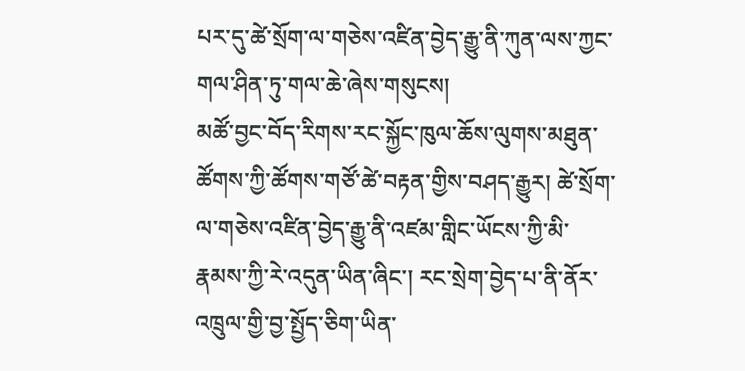པར་དུ་ཚེ་སྲོག་ལ་གཅེས་འཛིན་བྱེད་རྒྱུ་ནི་ཀུན་ལས་ཀྱང་གལ་ཤིན་ཏུ་གལ་ཆེ་ཞེས་གསུངས།
མཚོ་བྱང་བོད་རིགས་རང་སྐྱོང་ཁུལ་ཆོས་ལུགས་མཐུན་ཚོགས་ཀྱི་ཚོགས་གཙོ་ཚེ་བརྟན་གྱིས་བཤད་རྒྱུར། ཚེ་སྲོག་ལ་གཅེས་འཛིན་བྱེད་རྒྱུ་ནི་འཛམ་གླིང་ཡོངས་ཀྱི་མི་རྣམས་ཀྱི་རེ་འདུན་ཡིན་ཞིང་། རང་སྲེག་བྱེད་པ་ནི་ནོར་འཁྲུལ་གྱི་བྱ་སྤྱོད་ཅིག་ཡིན་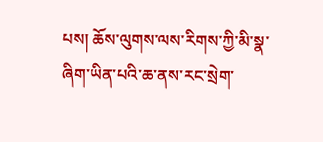པས། ཆོས་ལུགས་ལས་རིགས་ཀྱི་མི་སྣ་ཞིག་ཡིན་པའི་ཆ་ནས་རང་སྲེག་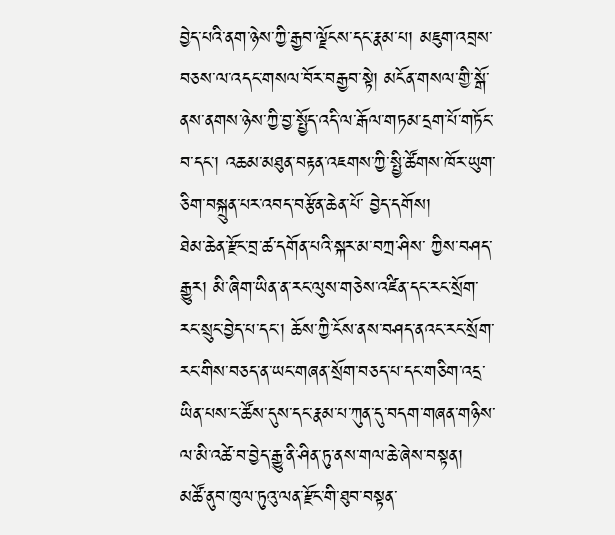བྱེད་པའི་ནག་ཉེས་ཀྱི་རྒྱབ་ལྗོངས་དང་རྣམ་པ། མཇུག་འབྲས་བཅས་ལ་འདང་གསལ་བོར་བརྒྱབ་སྟེ། མངོན་གསལ་གྱི་སྒོ་ནས་ནགས་ཉེས་ཀྱི་བྱ་སྤྱོད་འདི་ལ་རྒོལ་གཏམ་དྲག་པོ་གཏོང་བ་དང་། འཆམ་མཐུན་བརྟན་འཇགས་ཀྱི་སྤྱི་ཚོགས་ཁོར་ཡུག་ཅིག་བསྐྲུན་པར་འབད་བརྩོན་ཆེན་པོ་ བྱེད་དགོས།
ཐེམ་ཆེན་རྫོང་བྲ་ཚ་དགོན་པའི་སྐར་མ་བཀྲ་ཤིས་ ཀྱིས་བཤད་རྒྱུར། མི་ཞིག་ཡིན་ན་རང་ལུས་གཅེས་འཛིན་དང་རང་སྲོག་རང་སྲུང་བྱེད་པ་དང་། ཆོས་ཀྱི་ངོས་ནས་བཤད་ནའང་རང་སྲོག་རང་གིས་བཅད་ན་ཡང་གཞན་སྲོག་བཅད་པ་དང་གཅིག་འདྲ་ཡིན་པས་ང་ཚོས་དུས་དང་རྣམ་པ་ཀུན་དུ་བདག་གཞན་གཉིས་ལ་མི་འཚེ་བ་བྱེད་རྒྱུ་ནི་ཤིན་ཏུ་ནས་གལ་ཆེ་ཞེས་བསྟན།
མཚོ་ནུབ་ཁུལ་ཏུའུ་ལན་རྫོང་གི་ཐུབ་བསྟན་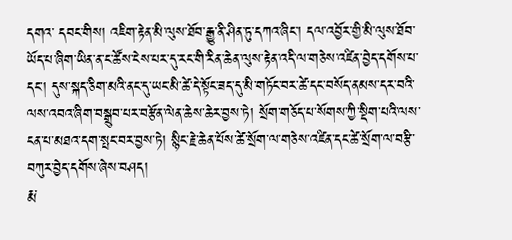དགའ་ དབང་གིས། འཇིག་རྟེན་མི་ལུས་ཐོབ་རྒྱུ་ནི་ཤིན་ཏུ་དཀའ་ཞིང་། དལ་འབྱོར་གྱི་མི་ལུས་ཐོབ་ཡོད་པ་ཞིག་ཡིན་ན་ང་ཚོས་ངེས་པར་དུ་རང་གི་རིན་ཆེན་ལུས་རྟེན་འདི་ལ་གཅེས་འཛིན་བྱེད་དགོས་པ་དང་། དུས་སྐད་ཅིག་མའི་ནང་དུ་ཡང་མི་ཚེ་དེ་སྟོང་ཟད་དུ་མི་གཏོང་བར་ཚེ་དང་བསོད་ནམས་དར་བའི་ལས་འབའ་ཞིག་བསྒྲུབ་པར་བརྩོན་ལེན་ཆེས་ཆེར་བྱས་ཏེ། སྲོག་གཅོད་པ་སོགས་ཀྱི་སྡིག་པའི་ལས་ངན་པ་མཐའ་དག་སྤང་བར་བྱས་ཏེ། སྙིང་རྗེ་ཆེན་པོས་ཚེ་སྲོག་ལ་གཅེས་འཛིན་དང་ཚེ་སྲོག་ལ་བརྩི་བཀུར་བྱེད་དགོས་ཞེས་བཤད།
རྨ་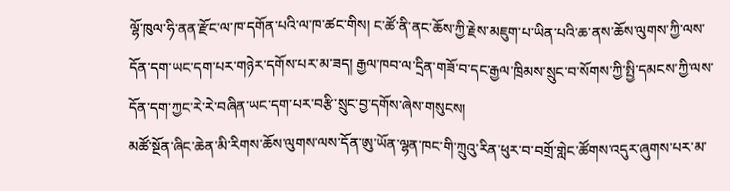ལྷོ་ཁུལ་ཧི་ནན་རྫོང་ལ་ཁ་དགོན་པའི་ལ་ཁ་ཚང་གིས། ང་ཚོ་ནི་ནང་ཆོས་ཀྱི་རྗེས་མཇུག་པ་ཡིན་པའི་ཆ་ནས་ཆོས་ལུགས་ཀྱི་ལས་དོན་དག་ཡང་དག་པར་གཉེར་དགོས་པར་མ་ཟད། རྒྱལ་ཁབ་ལ་དྲིན་གཟོ་བ་དང་རྒྱལ་ཁྲིམས་སྲུང་བ་སོགས་ཀྱི་སྤྱི་དམངས་ཀྱི་ལས་དོན་དག་ཀྱང་རེ་རེ་བཞིན་ཡང་དག་པར་བརྩི་སྲུང་བྱ་དགོས་ཞེས་གསུངས།
མཚོ་སྔོན་ཞིང་ཆེན་མི་རིགས་ཆོས་ལུགས་ལས་དོན་ཨུ་ཡོན་ལྷན་ཁང་གི་ཀྲུའུ་རིན་ཕུར་བ་བགྲོ་གླེང་ཚོགས་འདུར་ཞུགས་པར་མ་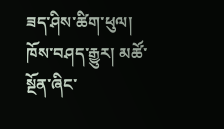ཟད་ཤིས་ཚིག་ཕུལ། ཁོས་བཤད་རྒྱུར། མཚོ་སྔོན་ཞིང་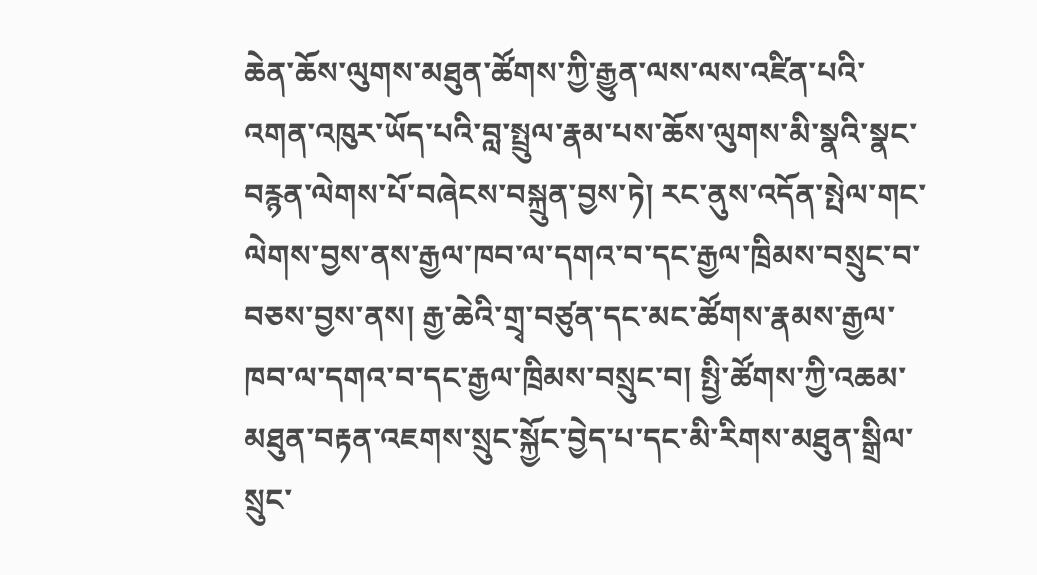ཆེན་ཆོས་ལུགས་མཐུན་ཚོགས་ཀྱི་རྒྱུན་ལས་ལས་འཛིན་པའི་འགན་འཁུར་ཡོད་པའི་བླ་སྤྲུལ་རྣམ་པས་ཆོས་ལུགས་མི་སྣའི་སྣང་བརྙན་ལེགས་པོ་བཞེངས་བསྐྲུན་བྱས་ཏེ། རང་ནུས་འདོན་སྤེལ་གང་ལེགས་བྱས་ནས་རྒྱལ་ཁབ་ལ་དགའ་བ་དང་རྒྱལ་ཁྲིམས་བསྲུང་བ་བཅས་བྱས་ནས། རྒྱ་ཆེའི་གྲྭ་བཙུན་དང་མང་ཚོགས་རྣམས་རྒྱལ་ཁབ་ལ་དགའ་བ་དང་རྒྱལ་ཁྲིམས་བསྲུང་བ། སྤྱི་ཚོགས་ཀྱི་འཆམ་མཐུན་བརྟན་འཇགས་སྲུང་སྐྱོང་བྱེད་པ་དང་མི་རིགས་མཐུན་སྒྲིལ་སྲུང་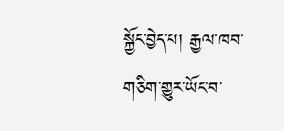སྐྱོང་བྱེད་པ། རྒྱལ་ཁབ་གཅིག་གྱུར་ཡོང་བ་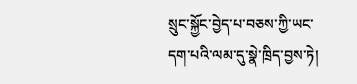སྲུང་སྐྱོང་བྱེད་པ་བཅས་ཀྱི་ཡང་དག་པའི་ལམ་དུ་སྣེ་ཁྲིད་བྱས་ཏེ།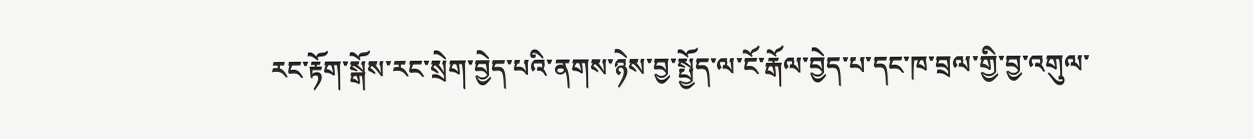རང་རྟོག་སྒོས་རང་སྲེག་བྱེད་པའི་ནགས་ཉེས་བྱ་སྤྱོད་ལ་ངོ་རྒོལ་བྱེད་པ་དང་ཁ་བྲལ་གྱི་བྱ་འགུལ་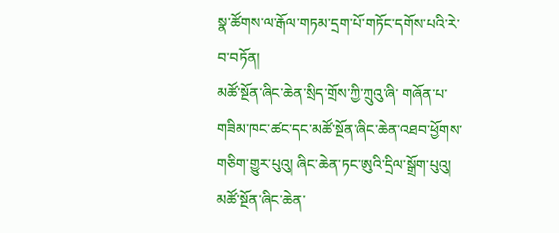སྣ་ཚོགས་ལ་རྒོལ་གཏམ་དྲག་པོ་གཏོང་དགོས་པའི་རེ་བ་བཏོན།
མཚོ་སྔོན་ཞིང་ཆེན་སྲིད་གྲོས་ཀྱི་ཀྲུའུ་ཞི་ གཞོན་པ་གཟིམ་ཁང་ཚང་དང་མཚོ་སྔོན་ཞིང་ཆེན་འཐབ་ཕྱོགས་གཅིག་གྱུར་པུའུ། ཞིང་ཆེན་ཏང་ཨུའི་དྲིལ་སྒྲོག་པུའུ། མཚོ་སྔོན་ཞིང་ཆེན་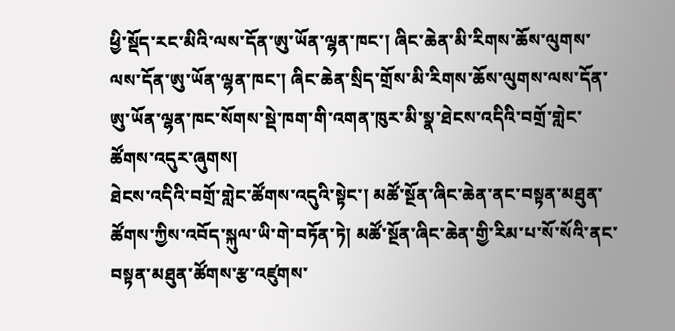ཕྱི་སྡོད་རང་མིའི་ལས་དོན་ཨུ་ཡོན་ལྷན་ཁང་། ཞིང་ཆེན་མི་རིགས་ཆོས་ལུགས་ལས་དོན་ཨུ་ཡོན་ལྷན་ཁང་། ཞིང་ཆེན་སྲིད་གྲོས་མི་རིགས་ཆོས་ལུགས་ལས་དོན་ཨུ་ཡོན་ལྷན་ཁང་སོགས་སྡེ་ཁག་གི་འགན་ཁུར་མི་སྣ་ཐེངས་འདིའི་བགྲོ་གླེང་ཚོགས་འདུར་ཞུགས།
ཐེངས་འདིའི་བགྲོ་གླེང་ཚོགས་འདུའི་སྟེང་། མཚོ་སྔོན་ཞིང་ཆེན་ནང་བསྟན་མཐུན་ཚོགས་ཀྱིས་འབོད་སྐུལ་ཡི་གེ་བཏོན་ཏེ། མཚོ་སྔོན་ཞིང་ཆེན་གྱི་རིམ་པ་སོ་སོའི་ནང་བསྟན་མཐུན་ཚོགས་རྩ་འཛུགས་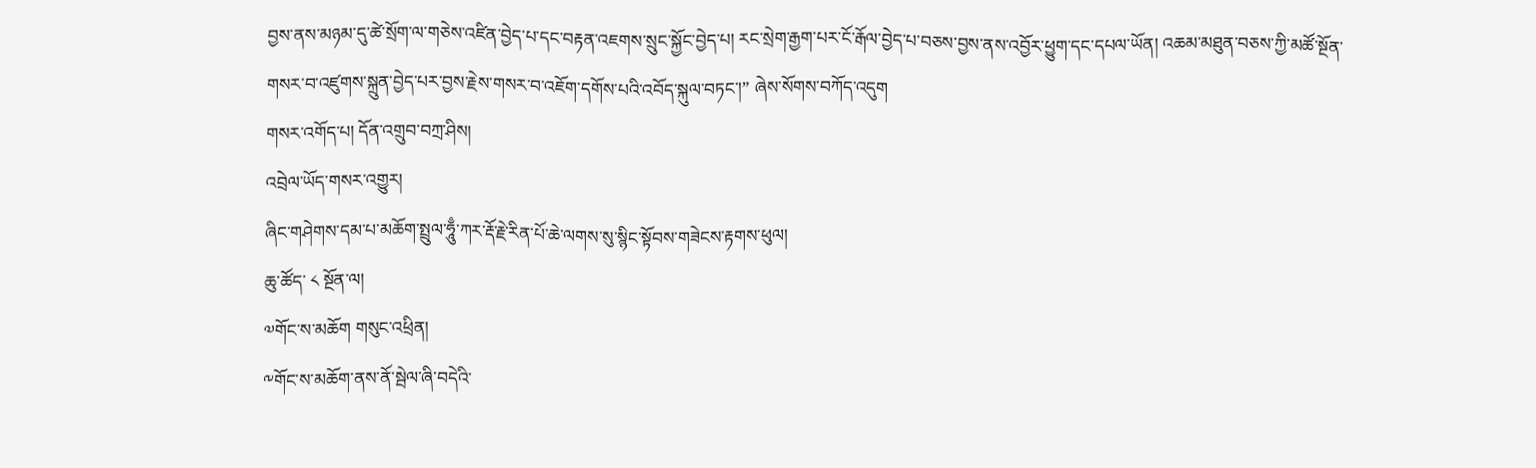བྱས་ནས་མཉམ་དུ་ཚེ་སྲོག་ལ་གཅེས་འཛིན་བྱེད་པ་དང་བརྟན་འཇགས་སྲུང་སྐྱོང་བྱེད་པ། རང་སྲེག་རྒྱག་པར་ངོ་རྒོལ་བྱེད་པ་བཅས་བྱས་ནས་འབྱོར་ཕྱུག་དང་དཔལ་ཡོན། འཆམ་མཐུན་བཅས་ཀྱི་མཚོ་སྔོན་གསར་བ་འཛུགས་སྐྲུན་བྱེད་པར་བྱས་རྗེས་གསར་བ་འཇོག་དགོས་པའི་འབོད་སྐུལ་བཏང་།” ཞེས་སོགས་བཀོད་འདུག
གསར་འགོད་པ། དོན་འགྲུབ་བཀྲ་ཤིས།
འབྲེལ་ཡོད་གསར་འགྱུར།
ཞིང་གཤེགས་དམ་པ་མཆོག་སྤྲུལ་ཧཱུྃ་ཀར་རྡོ་རྗེ་རིན་པོ་ཆེ་ལགས་སུ་སྙིང་སྟོབས་གཟེངས་རྟགས་ཕུལ།
ཆུ་ཚོད་ ༨ སྔོན་ལ།
༧གོང་ས་མཆོག གསུང་འཕྲིན།
༸གོང་ས་མཆོག་ནས་ནོ་སྦེལ་ཞི་བདེའི་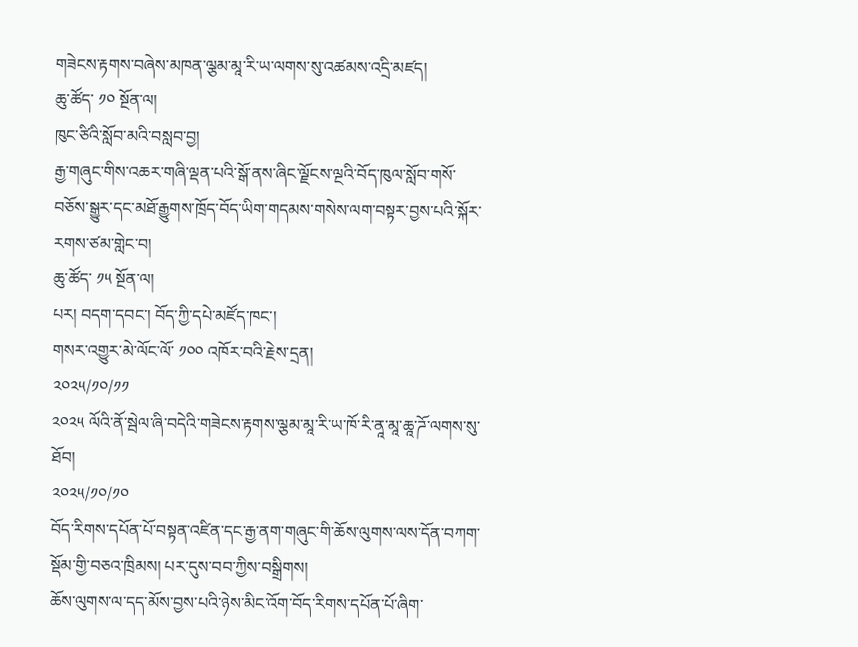གཟེངས་རྟགས་བཞེས་མཁན་ལྕམ་མཱ་རི་ཡ་ལགས་སུ་འཚམས་འདྲི་མཛད།
ཆུ་ཚོད་ ༡༠ སྔོན་ལ།
ཁུང་ཙིའི་སློབ་མའི་བསླབ་བྱ།
རྒྱ་གཞུང་གིས་འཆར་གཞི་ལྡན་པའི་སྒོ་ནས་ཞིང་ལྗོངས་ལྔའི་བོད་ཁུལ་སློབ་གསོ་བཅོས་སྒྱུར་དང་མཐོ་རྒྱུགས་ཁྲོད་བོད་ཡིག་གདམས་གསེས་ལག་བསྟར་བྱས་པའི་སྐོར་རགས་ཙམ་གླེང་བ།
ཆུ་ཚོད་ ༡༥ སྔོན་ལ།
པར། བདག་དབང་། བོད་ཀྱི་དཔེ་མཛོད་ཁང་།
གསར་འགྱུར་མེ་ལོང་ལོ་ ༡༠༠ འཁོར་བའི་རྗེས་དྲན།
༢༠༢༥/༡༠/༡༡
༢༠༢༥ ལོའི་ནོ་སྦེལ་ཞི་བདེའི་གཟེངས་རྟགས་ལྕམ་མཱ་རི་ཡ་ཁོ་རི་ནཱ་མཱ་ཆཱ་ཌོ་ལགས་སུ་ཐོབ།
༢༠༢༥/༡༠/༡༠
བོད་རིགས་དཔོན་པོ་བསྟན་འཛིན་དང་རྒྱ་ནག་གཞུང་གི་ཆོས་ལུགས་ལས་དོན་བཀག་སྡོམ་གྱི་བཅའ་ཁྲིམས། པར་དུས་བབ་ཀྱིས་བསྒྲིགས།
ཆོས་ལུགས་ལ་དད་མོས་བྱས་པའི་ཉེས་མིང་འོག་བོད་རིགས་དཔོན་པོ་ཞིག་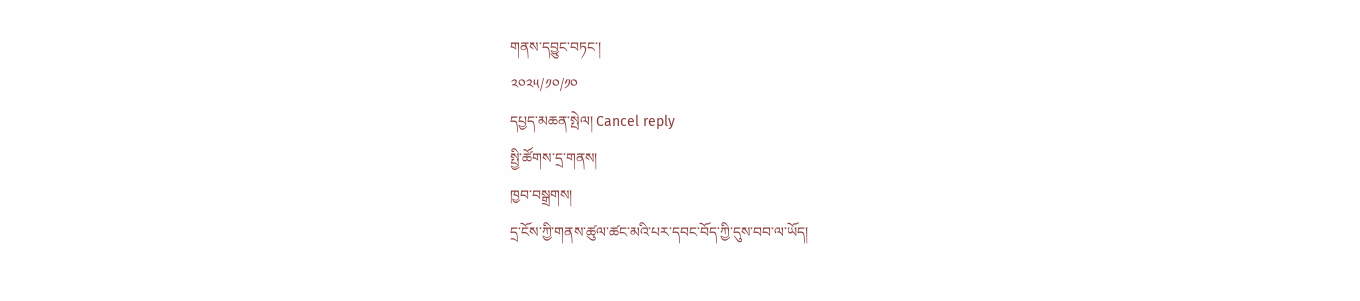གནས་དབྱུང་བཏང་།
༢༠༢༥/༡༠/༡༠
དཔྱད་མཆན་སྤེལ། Cancel reply
སྤྱི་ཚོགས་དྲ་གནས།
ཁྱབ་བསྒྲགས།
དྲ་ངོས་ཀྱི་གནས་ཚུལ་ཚང་མའི་པར་དབང་བོད་ཀྱི་དུས་བབ་ལ་ཡོད།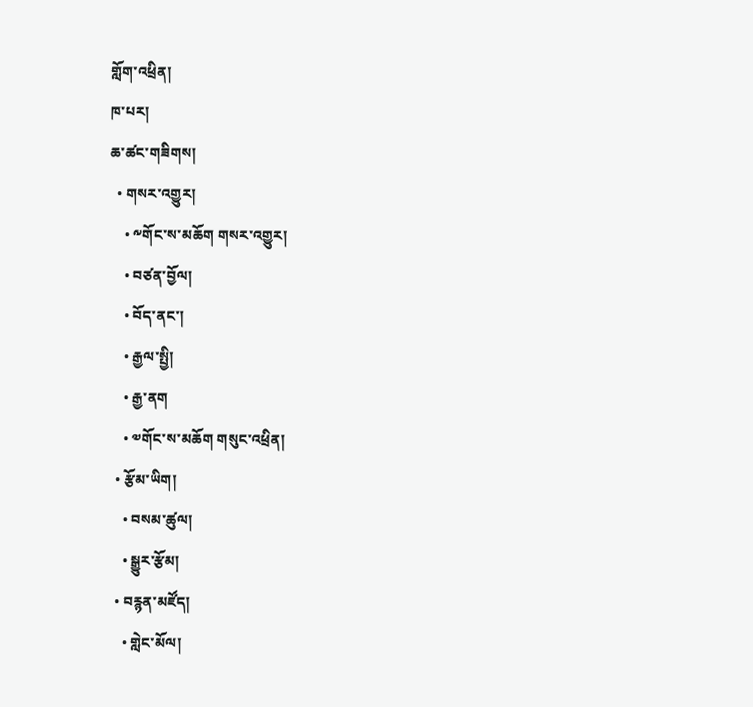གློག་འཕྲིན།
ཁ་པར།
ཆ་ཚང་གཟིགས།
  • གསར་འགྱུར།
    • ༸གོང་ས་མཆོག གསར་འགྱུར།
    • བཙན་བྱོལ།
    • བོད་ནང་།
    • རྒྱལ་སྤྱི།
    • རྒྱ་ནག
    • ༧གོང་ས་མཆོག གསུང་འཕྲིན།
  • རྩོམ་ཡིག།
    • བསམ་ཚུལ།
    • སྒྱུར་རྩོམ།
  • བརྙན་མཛོད།
    • གླེང་མོལ།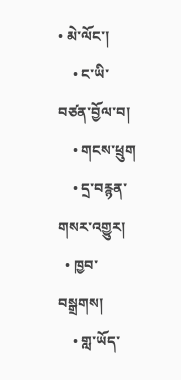• མེ་ལོང་།
    • ང་ཡི་བཙན་བྱོལ་བ།
    • གངས་ཕྲུག
    • དྲ་བརྙན་གསར་འགྱུར།
  • ཁྱབ་བསྒྲགས།
    • གླ་ཡོད་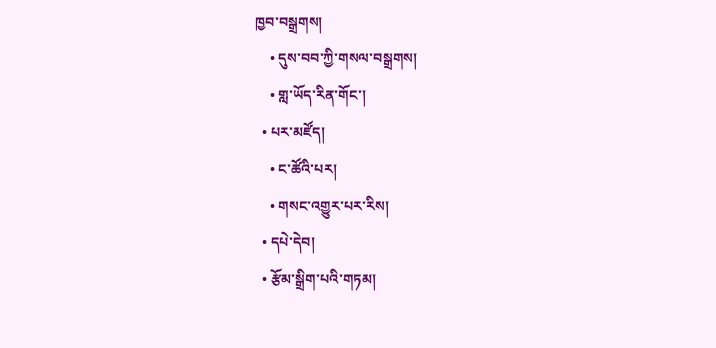ཁྱབ་བསྒྲགས།
    • དུས་བབ་ཀྱི་གསལ་བསྒྲགས།
    • གླ་ཡོད་རིན་གོང་།
  • པར་མཛོད།
    • ང་ཚོའི་པར།
    • གསང་འགྱུར་པར་རིས།
  • དཔེ་དེབ།
  • རྩོམ་སྒྲིག་པའི་གཏམ།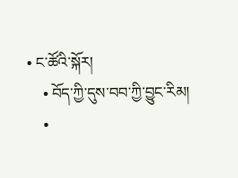• ང་ཚོའི་སྐོར།
    • བོད་ཀྱི་དུས་བབ་ཀྱི་བྱུང་རིམ།
    •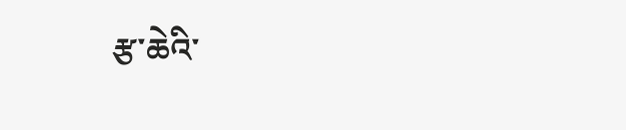རྩ་ཆེའི་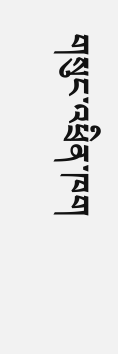གསུང་འཕྲིན་ཁག